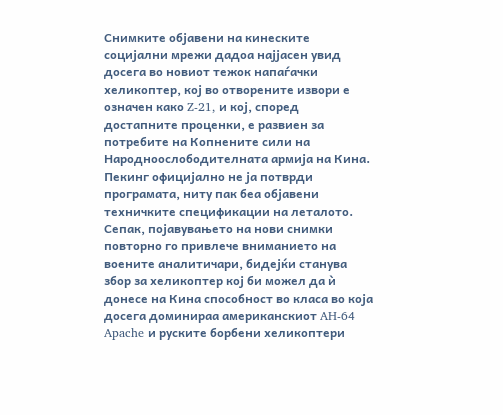Снимките објавени на кинеските социјални мрежи дадоа најјасен увид досега во новиот тежок напаѓачки хеликоптер, кој во отворените извори е означен како Z-21, и кој, според достапните проценки, е развиен за потребите на Копнените сили на Народноослободителната армија на Кина.
Пекинг официјално не ја потврди програмата, ниту пак беа објавени техничките спецификации на леталото.
Сепак, појавувањето на нови снимки повторно го привлече вниманието на воените аналитичари, бидејќи станува збор за хеликоптер кој би можел да ѝ донесе на Кина способност во класа во која досега доминираа американскиот AH-64 Apache и руските борбени хеликоптери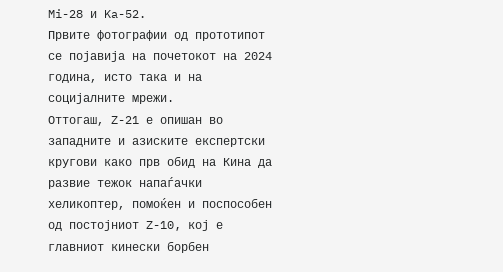Mi-28 и Ka-52.
Првите фотографии од прототипот се појавија на почетокот на 2024 година, исто така и на социјалните мрежи.
Оттогаш, Z-21 е опишан во западните и азиските експертски кругови како прв обид на Кина да развие тежок напаѓачки хеликоптер, помоќен и поспособен од постојниот Z-10, кој е главниот кинески борбен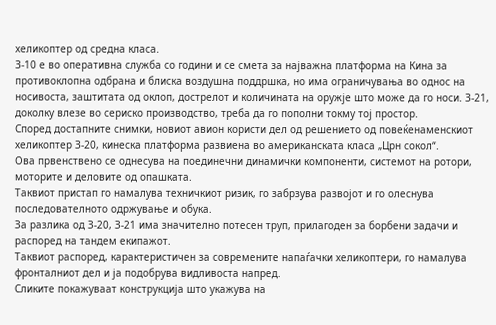хеликоптер од средна класа.
З-10 е во оперативна служба со години и се смета за најважна платформа на Кина за противоклопна одбрана и блиска воздушна поддршка, но има ограничувања во однос на носивоста, заштитата од оклоп, дострелот и количината на оружје што може да го носи. З-21, доколку влезе во сериско производство, треба да го пополни токму тој простор.
Според достапните снимки, новиот авион користи дел од решението од повеќенаменскиот хеликоптер З-20, кинеска платформа развиена во американската класа „Црн сокол“.
Ова првенствено се однесува на поединечни динамички компоненти, системот на ротори, моторите и деловите од опашката.
Таквиот пристап го намалува техничкиот ризик, го забрзува развојот и го олеснува последователното одржување и обука.
За разлика од З-20, З-21 има значително потесен труп, прилагоден за борбени задачи и распоред на тандем екипажот.
Таквиот распоред, карактеристичен за современите напаѓачки хеликоптери, го намалува фронталниот дел и ја подобрува видливоста напред.
Сликите покажуваат конструкција што укажува на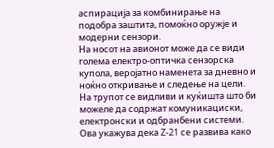аспирација за комбинирање на подобра заштита, помоќно оружје и модерни сензори.
На носот на авионот може да се види голема електро-оптичка сензорска купола, веројатно наменета за дневно и ноќно откривање и следење на цели.
На трупот се видливи и куќишта што би можеле да содржат комуникациски, електронски и одбранбени системи.
Ова укажува дека Z-21 се развива како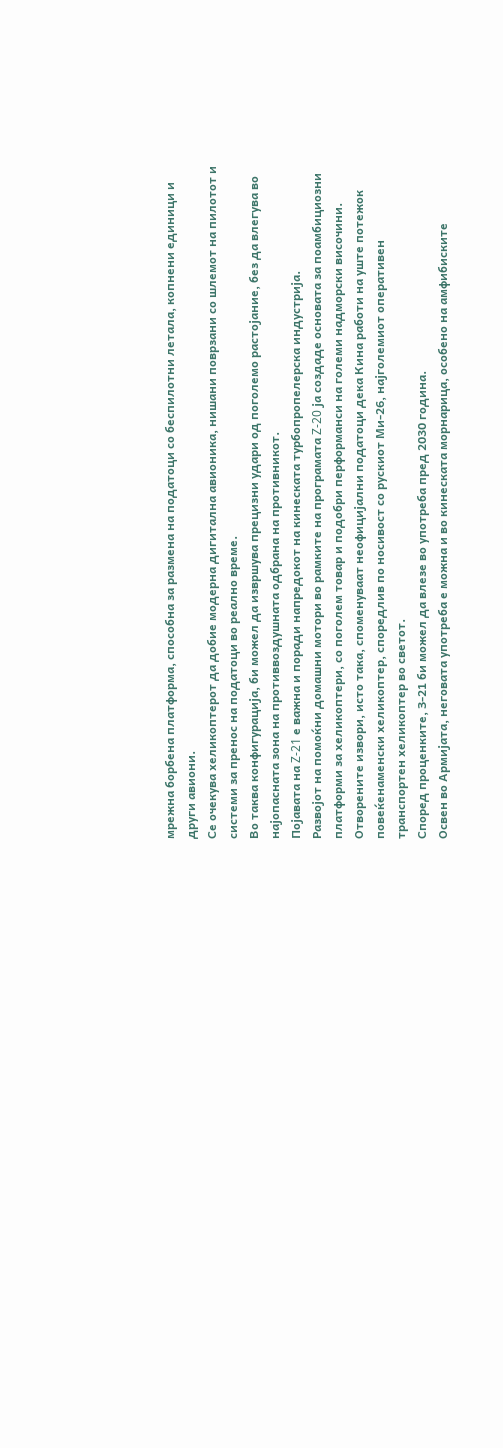мрежна борбена платформа, способна за размена на податоци со беспилотни летала, копнени единици и други авиони.
Се очекува хеликоптерот да добие модерна дигитална авионика, нишани поврзани со шлемот на пилотот и системи за пренос на податоци во реално време.
Во таква конфигурација, би можел да извршува прецизни удари од поголемо растојание, без да влегува во најопасната зона на противвоздушната одбрана на противникот.
Појавата на Z-21 е важна и поради напредокот на кинеската турбопропелерска индустрија.
Развојот на помоќни домашни мотори во рамките на програмата Z-20 ја создаде основата за поамбициозни платформи за хеликоптери, со поголем товар и подобри перформанси на големи надморски височини.
Отворените извори, исто така, споменуваат неофицијални податоци дека Кина работи на уште потежок повеќенаменски хеликоптер, споредлив по носивост со рускиот Ми-26, најголемиот оперативен транспортен хеликоптер во светот.
Според проценките, З-21 би можел да влезе во употреба пред 2030 година.
Освен во Армијата, неговата употреба е можна и во кинеската морнарица, особено на амфибиските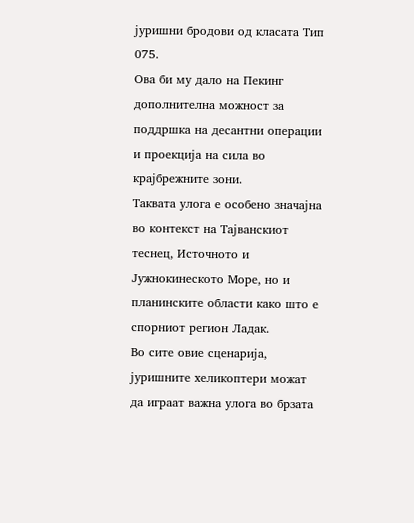јуришни бродови од класата Тип 075.
Ова би му дало на Пекинг дополнителна можност за поддршка на десантни операции и проекција на сила во крајбрежните зони.
Таквата улога е особено значајна во контекст на Тајванскиот теснец, Источното и Јужнокинеското Море, но и планинските области како што е спорниот регион Ладак.
Во сите овие сценарија, јуришните хеликоптери можат да играат важна улога во брзата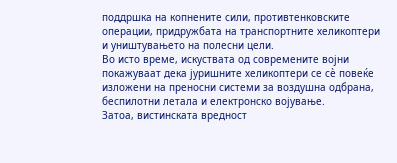поддршка на копнените сили, противтенковските операции, придружбата на транспортните хеликоптери и уништувањето на полесни цели.
Во исто време, искуствата од современите војни покажуваат дека јуришните хеликоптери се сè повеќе изложени на преносни системи за воздушна одбрана, беспилотни летала и електронско војување.
Затоа, вистинската вредност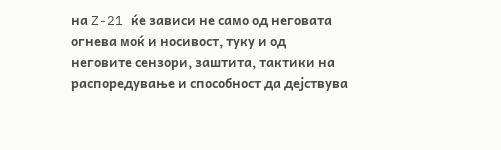на Z-21 ќе зависи не само од неговата огнева моќ и носивост, туку и од неговите сензори, заштита, тактики на распоредување и способност да дејствува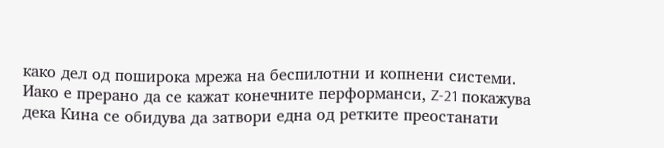како дел од поширока мрежа на беспилотни и копнени системи.
Иако е прерано да се кажат конечните перформанси, Z-21 покажува дека Кина се обидува да затвори една од ретките преостанати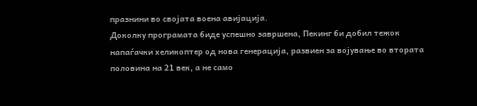празнини во својата воена авијација.
Доколку програмата биде успешно завршена, Пекинг би добил тежок напаѓачки хеликоптер од нова генерација, развиен за војување во втората половина на 21 век, а не само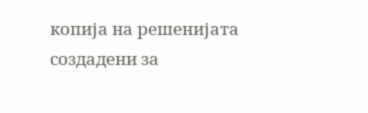копија на решенијата создадени за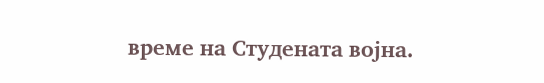време на Студената војна.